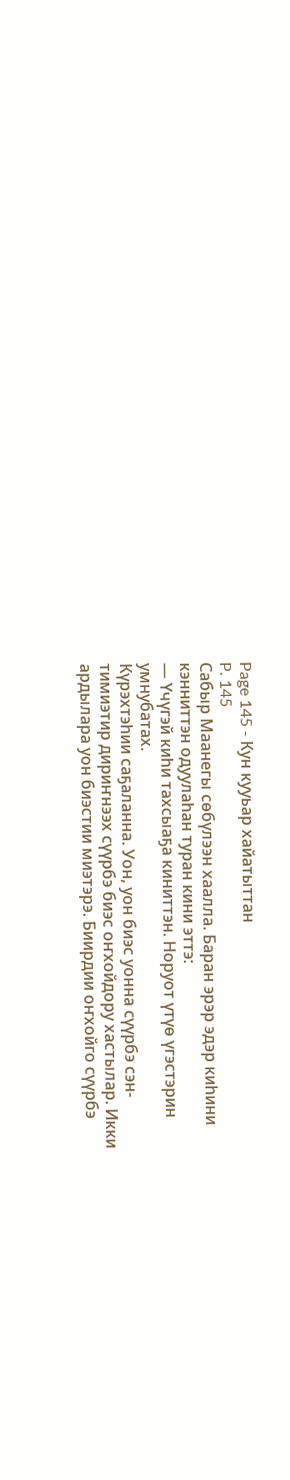Page 145 - Кун кууьар хайатыттан
P. 145
Сабыр Маанегы сөбүлээн хаалла. Баран эрэр эдэр киһини
кэнниттэн одуулаһан туран кини эттэ:
— Үчүгэй киһи тахсыаҕа киниттэн. Норуот үтүө үгэстэрин
умнубатах.
Күрэхтэһии саҕаланна. Уон, уон биэс уонна сүүрбэ сэн-
тимиэтир дириҥнээх сүүрбэ биэс оҥхойдору хастылар. Икки
ардылара уон биэстии миэтэрэ. Биирдии оҥхойго сүүрбэ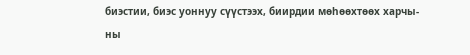биэстии, биэс уоннуу сүүстээх, биирдии мөһөөхтөөх харчы-
ны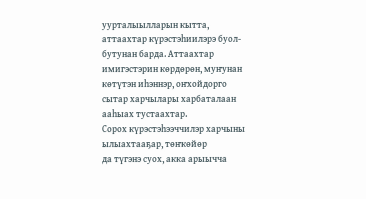уурталыылларын кытта, аттаахтар күрэстэһиилэрэ буол-
бутунан барда. Аттаахтар имигэстэрин көрдөрөн, муҥунан
көтүтэн иһэннэр, оҥхойдорго сытар харчылары харбаталаан
ааһыах тустаахтар.
Сорох күрэстэһээччилэр харчыны ылыахтааҕар, төҥкөйөр
да түгэнэ суох, акка арыычча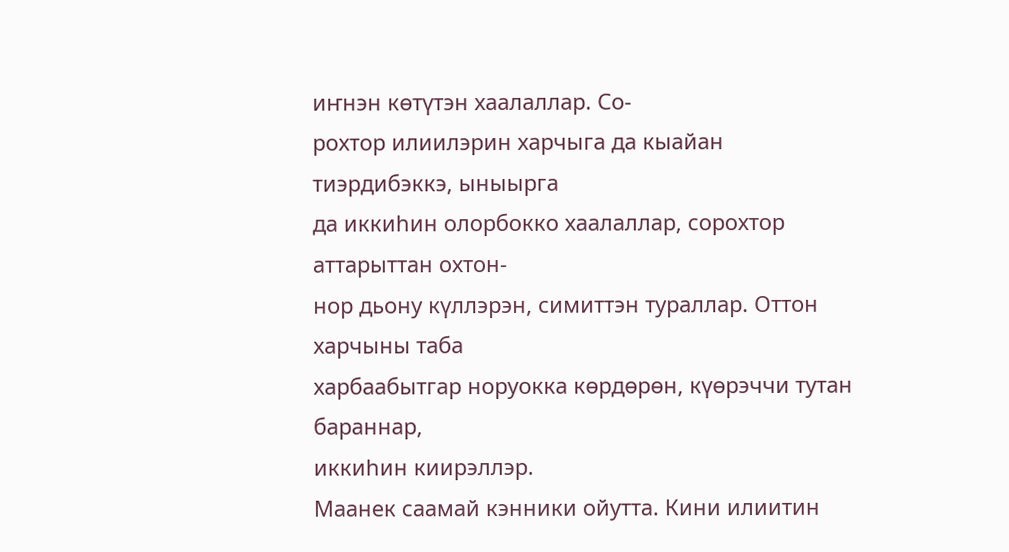иҥнэн көтүтэн хаалаллар. Со-
рохтор илиилэрин харчыга да кыайан тиэрдибэккэ, ыныырга
да иккиһин олорбокко хаалаллар, сорохтор аттарыттан охтон-
нор дьону күллэрэн, симиттэн тураллар. Оттон харчыны таба
харбаабытгар норуокка көрдөрөн, күөрэччи тутан бараннар,
иккиһин киирэллэр.
Маанек саамай кэнники ойутта. Кини илиитин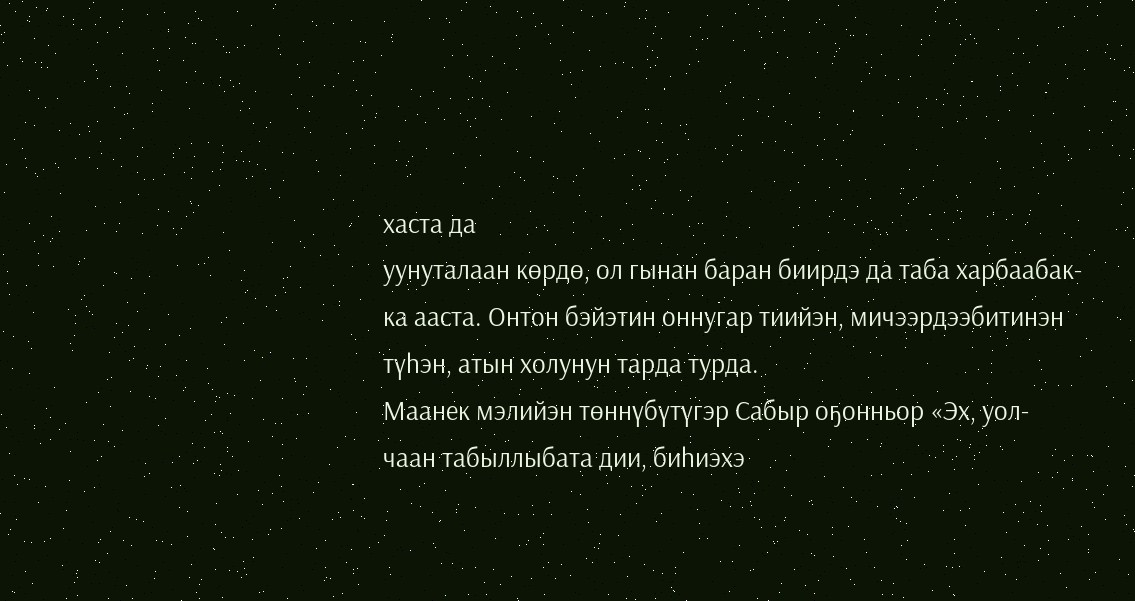хаста да
уунуталаан көрдө, ол гынан баран биирдэ да таба харбаабак-
ка ааста. Онтон бэйэтин оннугар тиийэн, мичээрдээбитинэн
түһэн, атын холунун тарда турда.
Маанек мэлийэн төннүбүтүгэр Сабыр оҕонньор «Эх, уол-
чаан табыллыбата дии, биһиэхэ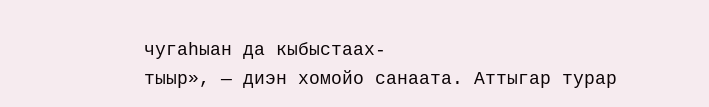чугаһыан да кыбыстаах-
тыыр», — диэн хомойо санаата. Аттыгар турар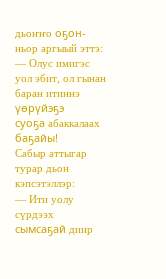дьоҥҥо оҕон-
ньор аргыый эттэ:
— Олус имигэс уол эбит, ол гынан баран итиннэ үөрүйэҕэ
суоҕа абаккалаах баҕайы!
Сабыр аттыгар турар дьон кэпсэтэллэр:
— Ити уолу сүрдээх сымсаҕай диир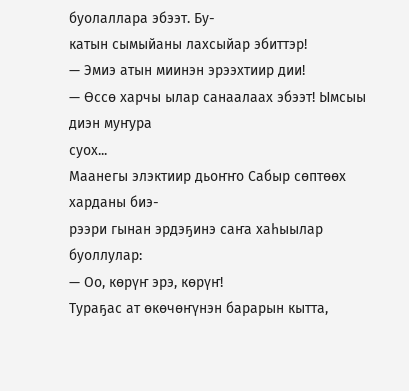буолаллара эбээт. Бу-
катын сымыйаны лахсыйар эбиттэр!
— Эмиэ атын миинэн эрээхтиир дии!
— Өссө харчы ылар санаалаах эбээт! Ымсыы диэн муҥура
суох...
Маанегы элэктиир дьоҥҥо Сабыр сөптөөх харданы биэ-
рээри гынан эрдэҕинэ саҥа хаһыылар буоллулар:
— Оо, көрүҥ эрэ, көрүҥ!
Тураҕас ат өкөчөҥүнэн барарын кытта,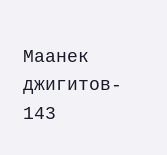Маанек джигитов-
143